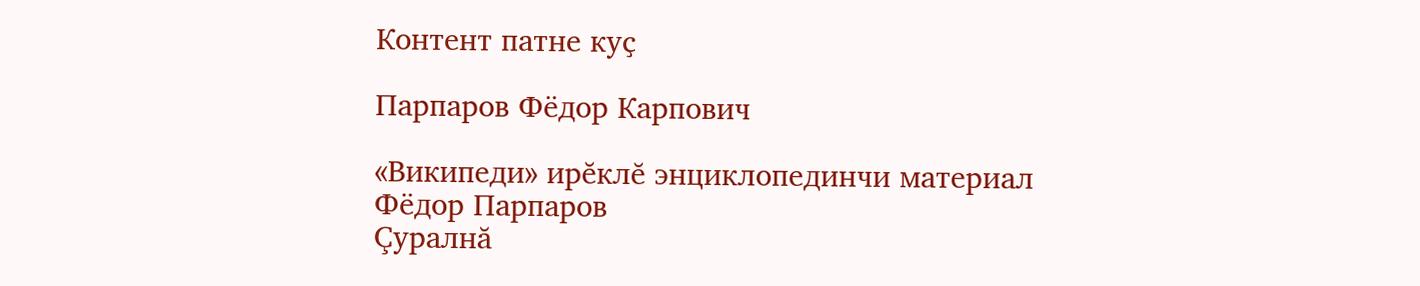Контент патне куҫ

Парпаров Фёдор Карпович

«Википеди» ирĕклĕ энциклопединчи материал
Фёдор Парпаров
Çуралнă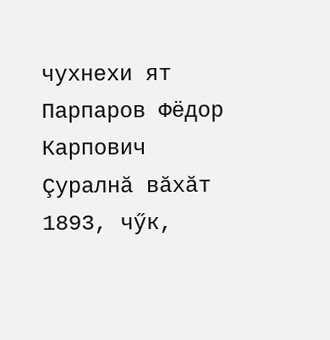чухнехи ят Парпаров Фёдор Карпович
Çуралнă вăхăт 1893, чӳк,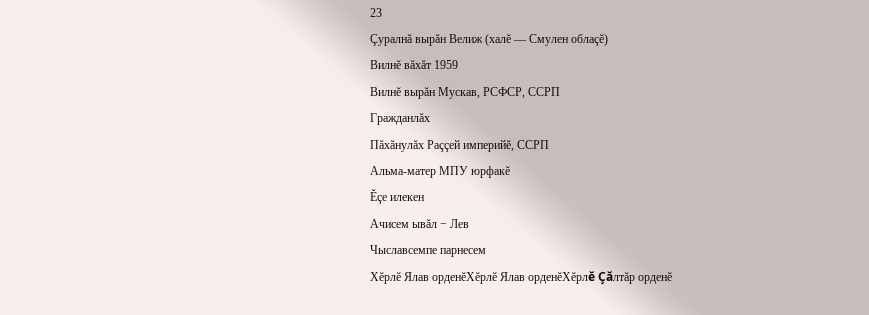23
Çуралнă вырăн Велиж (халĕ — Смулен облаçĕ)
Вилнĕ вăхăт 1959
Вилнĕ вырăн Мускав, РСФСР, ССРП
Гражданлăх
Пăхăнулăх Раççей империйĕ, ССРП
Альма-матер МПУ юрфакĕ
Ĕçе илекен
Ачисем ывăл − Лев
Чыславсемпе парнесем
Хĕрлĕ Ялав орденĕХĕрлĕ Ялав орденĕХĕрлĕ Çăлтăр орденĕ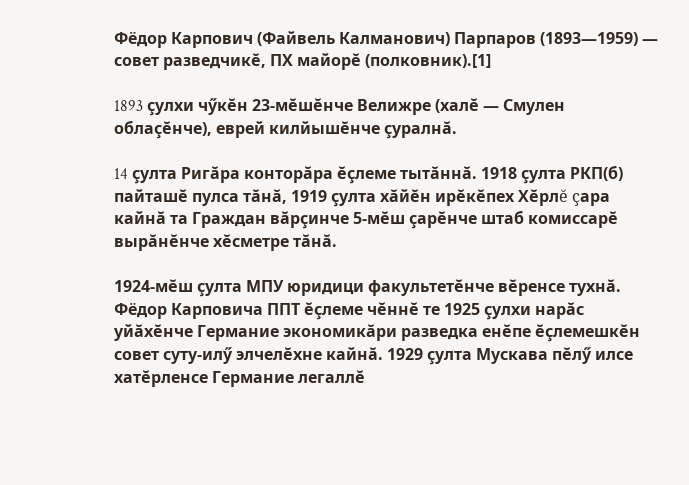Фёдор Карпович (Файвель Калманович) Парпаров (1893—1959) — совет разведчикĕ, ПХ майорĕ (полковник).[1]

1893 çулхи чӳкĕн 23-мĕшĕнче Велижре (халĕ — Смулен облаçĕнче), еврей килйышĕнче çуралнă.

14 çулта Ригăра конторăра ĕçлеме тытăннă. 1918 çулта РКП(б) пайташĕ пулса тăнă, 1919 çулта хăйĕн ирĕкĕпех Хĕрлĕ çара кайнă та Граждан вăрçинче 5-мĕш çарĕнче штаб комиссарĕ вырăнĕнче хĕсметре тăнă.

1924-мĕш çулта МПУ юридици факультетĕнче вĕренсе тухнă. Фёдор Карповича ППТ ĕçлеме чĕннĕ те 1925 çулхи нарăс уйăхĕнче Германие экономикăри разведка енĕпе ĕçлемешкĕн совет суту-илӳ элчелĕхне кайнă. 1929 çулта Мускава пĕлӳ илсе хатĕрленсе Германие легаллĕ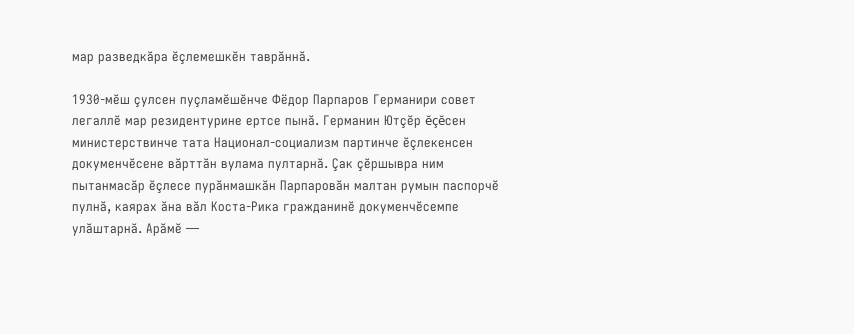мар разведкăра ĕçлемешкĕн таврăннă.

1930-мĕш çулсен пуçламĕшĕнче Фёдор Парпаров Германири совет легаллĕ мар резидентурине ертсе пынă. Германин Ютçĕр ĕçĕсен министерствинче тата Национал-социализм партинче ĕçлекенсен докуменчĕсене вăрттăн вулама пултарнă. Çак çĕршывра ним пытанмасăр ĕçлесе пурăнмашкăн Парпаровăн малтан румын паспорчĕ пулнă, каярах ăна вăл Коста-Рика гражданинĕ докуменчĕсемпе улăштарнă. Арăмĕ —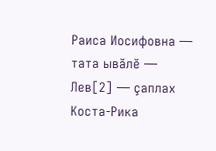Раиса Иосифовна — тата ывăлĕ — Лев[2] — çаплах Коста-Рика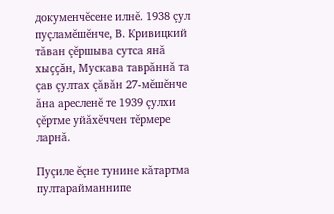докуменчĕсене илнĕ. 1938 çул пуçламĕшĕнче, В. Кривицкий тăван çĕршыва сутса янă хыççăн, Мускава таврăннă та çав çултах çăвăн 27-мĕшĕнче ăна аресленĕ те 1939 çулхи çĕртме уйăхĕччен тĕрмере ларнă.

Пуçиле ĕçне тунине кăтартма пултарайманнипе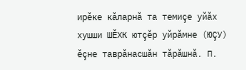ирĕке кăларнă та темиçе уйăх хушши ШĔХК ютçĕр уйрăмне (ЮÇУ) ĕçне таврăнасшăн тăрăшнă. П.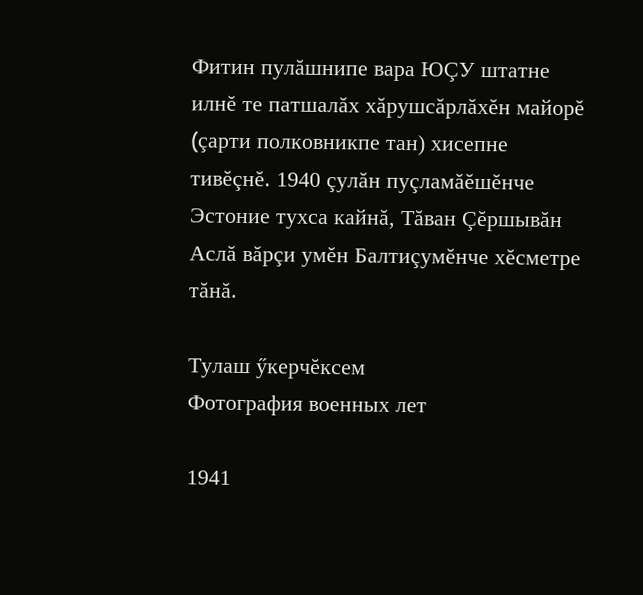Фитин пулăшнипе вара ЮÇУ штатне илнĕ те патшалăх хăрушсăрлăхĕн майорĕ (çарти полковникпе тан) хисепне тивĕçнĕ. 1940 çулăн пуçламăĕшĕнче Эстоние тухса кайнă, Тăван Çĕршывăн Аслă вăрçи умĕн Балтиçумĕнче хĕсметре тăнă.

Тулаш ӳкерчĕксем
Фотография военных лет

1941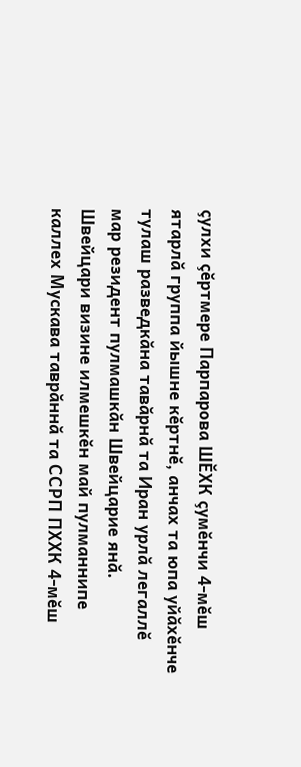çулхи çĕртмере Парпарова ШĔХК çумĕнчи 4-мĕш ятарлă группа йышне кĕртнĕ, анчах та юпа уйăхĕнче тулаш разведкăна тавăрнă та Иран урлă легаллĕ мар резидент пулмашкăн Швейцарие янă. Швейцари визине илмешкĕн май пулманнипе каллех Мускава таврăннă та ССРП ПХХК 4-мĕш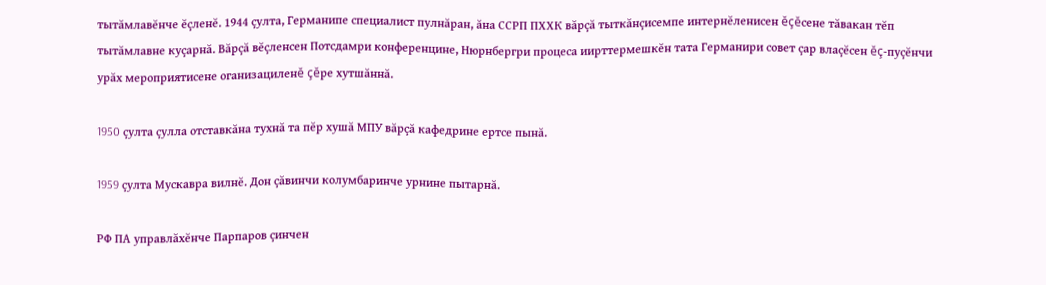тытăмлавĕнче ĕçленĕ. 1944 çулта, Германипе специалист пулнăран, ăна ССРП ПХХК вăрçă тыткăнçисемпе интернĕленисен ĕçĕсене тăвакан тĕп тытăмлавне куçарнă. Вăрçă вĕçленсен Потсдамри конференцине, Нюрнбергри процеса иирттермешкĕн тата Германири совет çар влаçĕсен ĕç-пуçĕнчи урăх мероприятисене оганизациленĕ çĕре хутшăннă.

1950 çулта çулла отставкăна тухнă та пĕр хушă МПУ вăрçă кафедрине ертсе пынă.

1959 çулта Мускавра вилнĕ. Дон çăвинчи колумбаринче урнине пытарнă.

РФ ПА управлăхĕнче Парпаров çинчен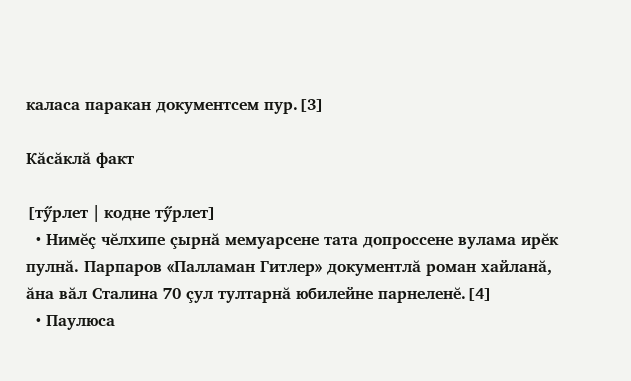каласа паракан документсем пур.[3]

Кăсăклă факт

[тӳрлет | кодне тӳрлет]
  • Нимĕç чĕлхипе çырнă мемуарсене тата допроссене вулама ирĕк пулнă. Парпаров «Палламан Гитлер» документлă роман хайланă, ăна вăл Сталина 70 çул тултарнă юбилейне парнеленĕ.[4]
  • Паулюса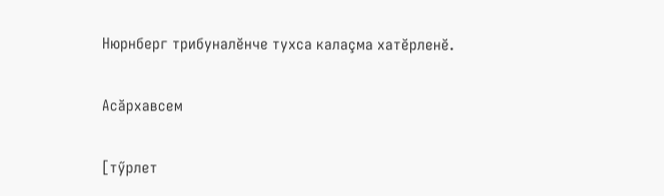Нюрнберг трибуналĕнче тухса калаçма хатĕрленĕ.

Асăрхавсем

[тӳрлет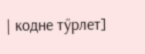| кодне тӳрлет]